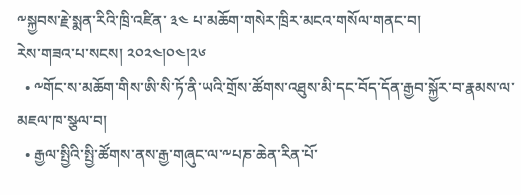༸སྐྱབས་རྗེ་སྨན་རིའི་ཁྲི་འཛིན་ ༣༤ པ་མཆོག་གསེར་ཁྲིར་མངའ་གསོལ་གནང་བ།
རེས་གཟའ་པ་སངས། ༢༠༢༤།༠༤།༢༦
  • ༸གོང་ས་མཆོག་གིས་ཨི་སི་ཏོ་ནི་ཡའི་གྲོས་ཚོགས་འཐུས་མི་དང་བོད་དོན་རྒྱབ་སྐྱོར་བ་རྣམས་ལ་མཇལ་ཁ་སྩལ་བ།
  • རྒྱལ་སྤྱིའི་སྤྱི་ཚོགས་ནས་རྒྱ་གཞུང་ལ་༸པཎ་ཆེན་རིན་པོ་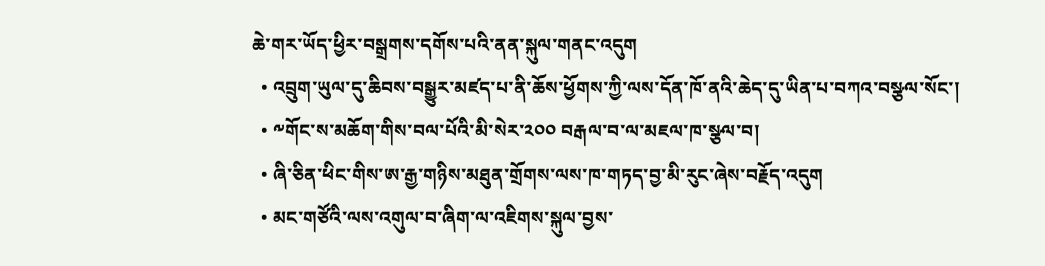ཆེ་གར་ཡོད་ཕྱིར་བསྒྲགས་དགོས་པའི་ནན་སྐུལ་གནང་འདུག
  • འབྲུག་ཡུལ་དུ་ཆིབས་བསྒྱུར་མཛད་པ་ནི་ཆོས་ཕྱོགས་ཀྱི་ལས་དོན་ཁོ་ནའི་ཆེད་དུ་ཡིན་པ་བཀའ་བསྩལ་སོང་།
  • ༸གོང་ས་མཆོག་གིས་བལ་པོའི་མི་སེར་༢༠༠ བརྒལ་བ་ལ་མཇལ་ཁ་སྩལ་བ།
  • ཞི་ཅིན་ཕིང་གིས་ཨ་རྒྱ་གཉིས་མཐུན་གྲོགས་ལས་ཁ་གཏད་བྱ་མི་རུང་ཞེས་བརྗོད་འདུག
  • མང་གཙོའི་ལས་འགུལ་བ་ཞིག་ལ་འཇིགས་སྐུལ་བྱས་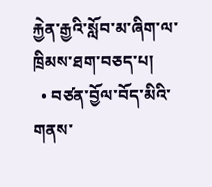རྐྱེན་རྒྱའི་སློབ་མ་ཞིག་ལ་ཁྲིམས་ཐག་བཅད་པ།
  • བཙན་བྱོལ་བོད་མིའི་གནས་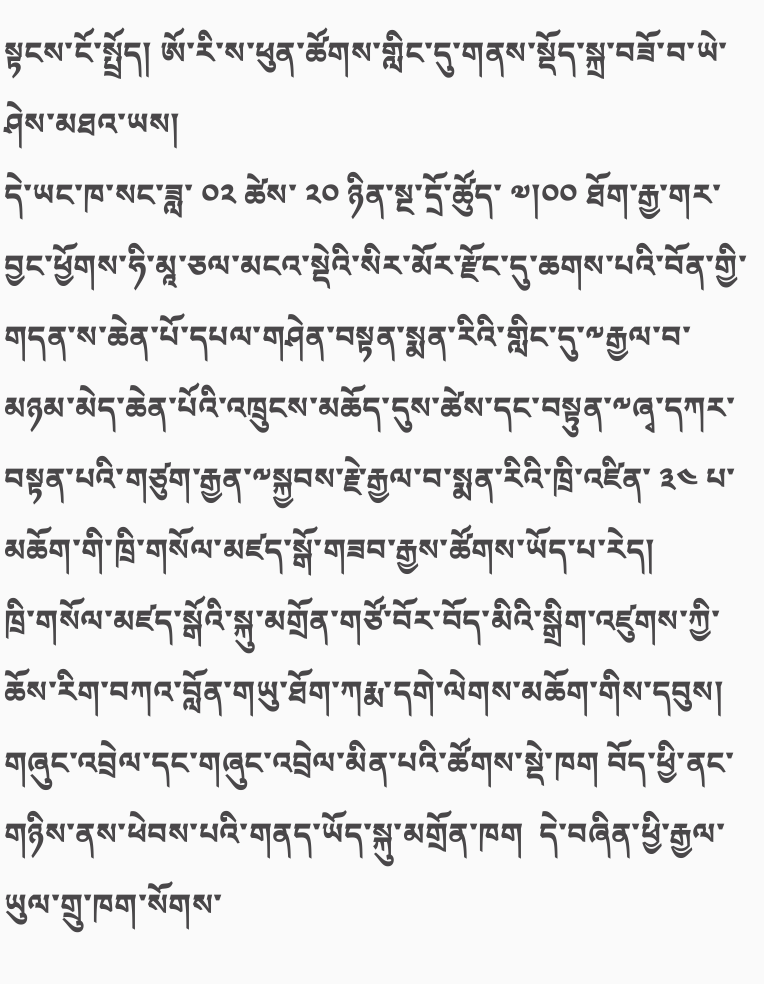སྟངས་ངོ་སྤྲོད། ཨོ་རི་ས་ཕུན་ཚོགས་གླིང་དུ་གནས་སྡོད་སྐྲ་བཟོ་བ་ཡེ་ཤེས་མཐའ་ཡས།
དེ་ཡང་ཁ་སང་ཟླ་ ༠༢ ཚེས་ ༢༠ ཉིན་སྔ་དྲོ་ཚོུད་ ༧།༠༠ ཐོག་རྒྱ་གར་བྱང་ཕྱོགས་ཧི་མཱ་ཅལ་མངའ་སྡེའི་སིར་མོར་རྫོང་དུ་ཆགས་པའི་བོན་གྱི་གདན་ས་ཆེན་པོ་དཔལ་གཤེན་བསྟན་སྨན་རིའི་གླིང་དུ་༸རྒྱལ་བ་མཉམ་མེད་ཆེན་པོའི་འཁྲུངས་མཆོད་དུས་ཚེས་དང་བསྟུན་༸ཞྭ་དཀར་བསྟན་པའི་གཙུག་རྒྱན་༸སྐྱབས་རྗེ་རྒྱལ་བ་སྨན་རིའི་ཁྲི་འཛིན་ ༣༤ པ་མཆོག་གི་ཁྲི་གསོལ་མཛད་སྒོ་གཟབ་རྒྱས་ཚོགས་ཡོད་པ་རེད།
ཁྲི་གསོལ་མཛད་སྒོའི་སྐུ་མགྲོན་གཙོ་བོར་བོད་མིའི་སྒྲིག་འཛུགས་ཀྱི་ཆོས་རིག་བཀའ་བློན་གཡུ་ཐོག་ཀརྨ་དགེ་ལེགས་མཆོག་གིས་དབུས། གཞུང་འབྲེལ་དང་གཞུང་འབྲེལ་མིན་པའི་ཚོགས་སྡེ་ཁག བོད་ཕྱི་ནང་གཉིས་ནས་ཕེབས་པའི་གནད་ཡོད་སྐུ་མགྲོན་ཁག  དེ་བཞིན་ཕྱི་རྒྱལ་ཡུལ་གྲུ་ཁག་སོགས་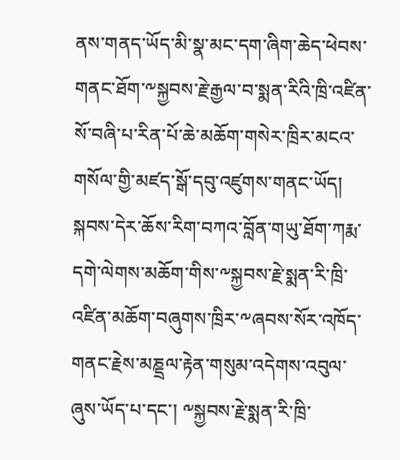ནས་གནད་ཡོད་མི་སྣ་མང་དག་ཞིག་ཆེད་ཕེབས་གནང་ཐོག་༸སྐྱབས་རྗེ་རྒྱལ་བ་སྨན་རིའི་ཁྲི་འཛིན་སོ་བཞི་པ་རིན་པོ་ཆེ་མཆོག་གསེར་ཁྲིར་མངའ་གསོལ་གྱི་མཛད་སྒོ་དབུ་འཛུགས་གནང་ཡོད།
སྐབས་དེར་ཆོས་རིག་བཀའ་བློན་གཡུ་ཐོག་ཀརྨ་དགེ་ལེགས་མཆོག་གིས་༸སྐྱབས་རྗེ་སྨན་རི་ཁྲི་འཛིན་མཆོག་བཞུགས་ཁྲིར་༸ཞབས་སོར་འཁོད་གནང་རྗེས་མཎྡྲལ་རྟེན་གསུམ་འདེགས་འབུལ་ཞུས་ཡོད་པ་དང་། ༸སྐྱབས་རྗེ་སྨན་རི་ཁྲི་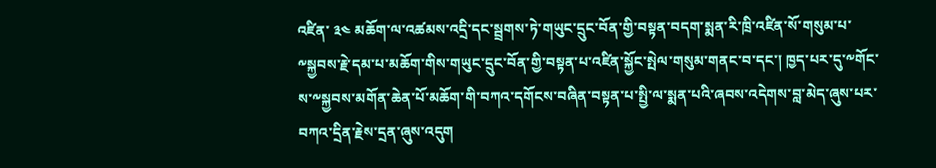འཛིན་ ༣༤ མཆོག་ལ་འཚམས་འདྲི་དང་སྦྲགས་ཏེ་གཡུང་དྲུང་བོན་གྱི་བསྟན་བདག་སྨན་རི་ཁྲི་འཛིན་སོ་གསུམ་པ་༸སྐྱབས་རྗེ་དམ་པ་མཆོག་གིས་གཡུང་དྲུང་བོན་གྱི་བསྟན་པ་འཛིན་སྐྱོང་སྤེལ་གསུམ་གནང་བ་དང་། ཁྱད་པར་དུ་༸གོང་ས་༸སྐྱབས་མགོན་ཆེན་པོ་མཆོག་གི་བཀའ་དགོངས་བཞིན་བསྟན་པ་སྤྱི་ལ་སྨན་པའི་ཞབས་འདེགས་བླ་མེད་ཞུས་པར་བཀའ་དྲིན་རྗེས་དྲན་ཞུས་འདུག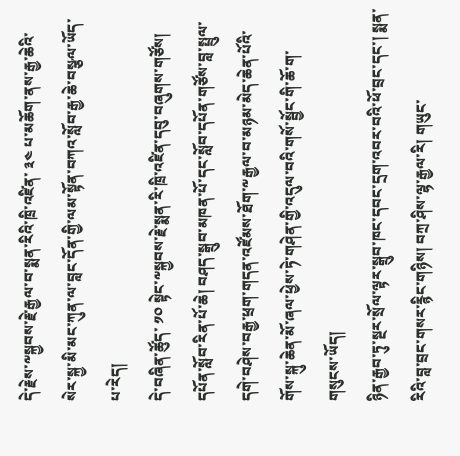དེ་རྗེས་༸སྐྱབས་རྗེ་རྒྱལ་བ་སྨན་རིའི་ཁྲི་འཛིན་ ༣༤ པ་མཆོག་ནས་རྒྱ་ཆེའི་སེར་སྐྱ་མི་མང་ཀུན་ལ་བླང་དོན་གྱི་ལམ་སྟོན་བཀའ་སློབ་རྒྱ་ཆེ་བསྩལ་ཡོད་པ་རེད།
དེ་བཞིན་ཚོུད་ ༡༠ སྟེང་༸སྐྱབས་རྗེ་སྨན་རི་ཁྲི་འཛིན་དབུ་བཞུགས་གཙོས། དཔོན་སློབ་རིན་པོ་ཆེ། བཤད་སྒྲུབ་མཁན་པོ་དང་སློབ་དཔོན་གཙོས་བླ་སྤྲུལ་དགེ་བཤེས་བརྒྱ་ཕྲག་གདན་འཛོམས་ཐོག་༸རྒྱལ་བ་མཉམ་མེད་ཆེན་པོའི་གོས་སྐུ་ཆེན་མོ་ཞལ་ཕྱེས་ཏེ་གཤེན་གྱི་འདུལ་བའི་གསོ་སྦྱོང་གི་ཆོ་ག་གསུངས་ཡོད།
ཉིན་རྒྱབ་ཏུ་སྔར་སྲོལ་ལྟར་སྒྲུབ་ཁང་དབང་དྲག་འབར་བའི་ཕོ་བྲང་དང་། སྨན་རིའི་བླ་བྲང་གསར་རྙིང་གཉིས། བཀྲ་ཤིས་ལྷ་རྒྱལ་རི། གཡུང་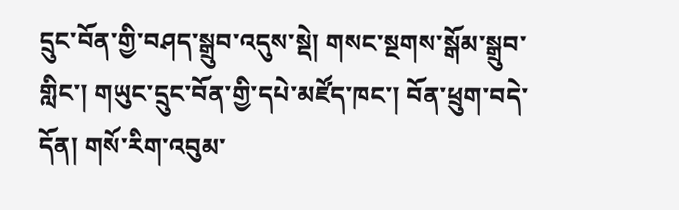དྲུང་བོན་གྱི་བཤད་སྒྲུབ་འདུས་སྡེ། གསང་སྔགས་སྒོམ་སྒྲུབ་གླིང་། གཡུང་དྲུང་བོན་གྱི་དཔེ་མཛོད་ཁང་། བོན་ཕྲུག་བདེ་དོན། གསོ་རིག་འབུམ་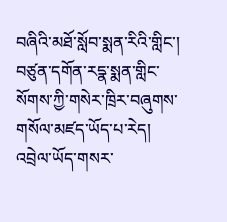བཞིའི་མཐོ་སློབ་སྨན་རིའི་གླིང་། བཙུན་དགོན་རདྣ་སྨན་གླིང་སོགས་ཀྱི་གསེར་ཁྲིར་བཞུགས་གསོལ་མཛད་ཡོད་པ་རེད།
འབྲེལ་ཡོད་གསར་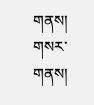གནས།
གསར་གནས།